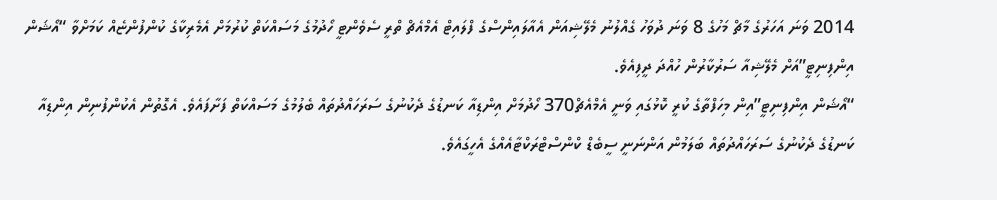2014 ވަނަ އަހަރުގެ މާޗް މަހުގެ 8 ވަނަ ދުވަހު ގެއްލުނު މެލޭޝިއަން އެއާލައިންސްގެ ފްލައިޓް އެމްއެޗް ތްރީ ސެވެންޓީ ހޯދުމުގެ މަސައްކަތް ކުރުމަށް އެމެރިކާގެ ކުންފުންޏެއް ކަމަށްވާ “އޯޝަން އިންފިނިޓީ”އަށް މެލޭޝިއާ ސަރުކާރުން ހުއްދަ ދީފިއެވެ.
“އޯޝަން އިންފިނިޓީ”އިން މިހަފްތާގެ ކުރީ ކޮޅުގައި ވަނީ އެމްއެޗް370 ހޯދުމަށް އިންޑިއާ ކަނޑުގެ ދެކުނުގެ ސަރަހައްދުތައް ބެލުމުގެ މަސައްކަތް ފަށާފައެވެ. އެގޮތުން އެކުންފުނިން އިންޑިއާ ކަނޑުގެ ދެކުނުގެ ސަރަހައްދުތައް ބަލަމުން އަންނަނީ ސީބެޑް ކްންސްޓްރަކްޓާއެއްގެ އެހީގައެވެ.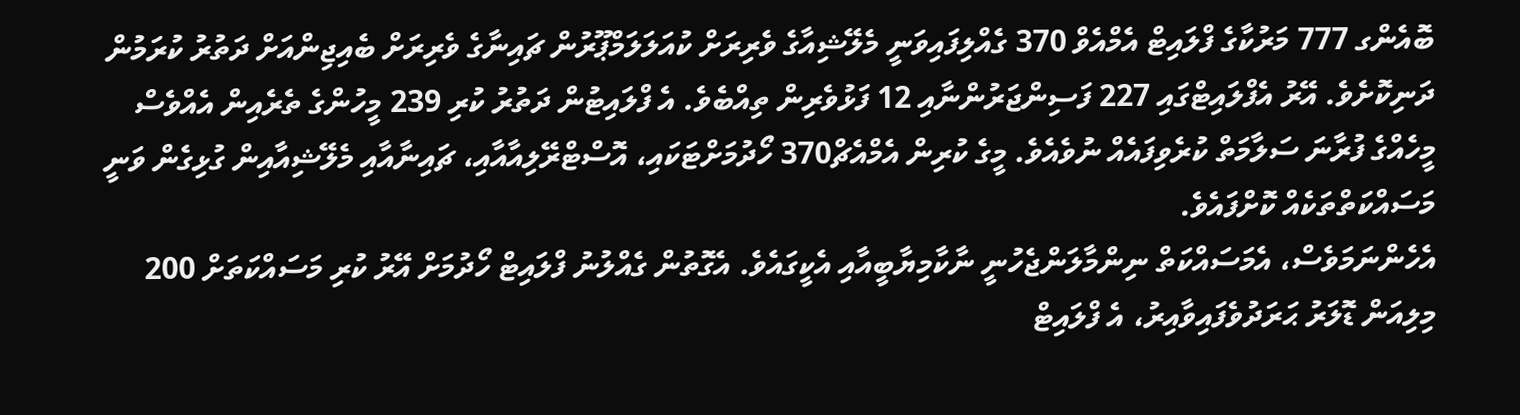ބޮއެންގ 777 މަރުކާގެ ފްލައިޓް އެމްއެވް 370 ގެއްލިފައިވަނީ މެލޭޝިއާގެ ވެރިރަށް ކުއަލަލަމްޕޫރުން ޗައިނާގެ ވެރިރަށް ބެއިޖިންއަށް ދަތުރު ކުރަމުން ދަނިކޮށެވެ. އޭރު އެފްލައިޓްގައި 227 ފަސިންޖަރުންނާއި 12 ފަޅުވެރިން ތިއްބެވެ. އެ ފްލައިޓުން ދަތުރު ކުރި 239 މީހުންގެ ތެރެއިން އެއްވެސް މީހެއްގެ ފުރާނަ ސަލާމަތް ކުރެވިފައެއް ނުވެއެވެ. މީގެ ކުރިން އެމްއެޗް370 ހޯދުމަށްޓަކައި، އޮސްޓްރޭލިއާއާއި، ޗައިނާއާއި މެލޭޝިއާއިން ގުޅިގެން ވަނީ މަސައްކަތްތަކެއް ކޮށްފައެވެ.
އެހެންނަމަވެސް، އެމަސައްކަތް ނިންމާލަންޖެހުނީ ނާކާމިޔާބީއާއި އެކީގައެވެ. އެގޮތުން ގެއްލުނު ފްލައިޓް ހޯދުމަށް އޭރު ކުރި މަސައްކަތަށް 200 މިލިއަން ޑޮލަރު ޙަރަދުވެފައިވާއިރު، އެ ފްލައިޓް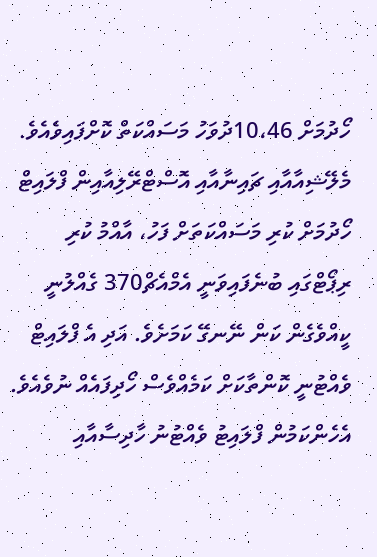ހޯދުމަށް 10،46ދުވަހު މަސައްކަތް ކޮށްފައިވެއެވެ. މެލޭޝިއާއާއި ޗައިނާއާއި އޮސްޓްރޭލިއާއިން ފްލައިޓް ހޯދުމަށް ކުރި މަސައްކަތަށް ފަހު، އާއްމު ކުރި ރިޕޯޓްގައި ބުނެފައިވަނީ އެމްއެޗް370 ގެއްލުނީ ކީއްވެގެން ކަން ނޭނގޭ ކަމަށެވެ. އަދި އެ ފްލައިޓް ވެއްޓުނީ ކޮންތާކަށް ކަމެއްވެސް ހޯދިފައެއް ނުވެއެވެ.
އެހެންކަމުން ފްލައިޓު ވެއްޓުނު ހާދިސާއާއި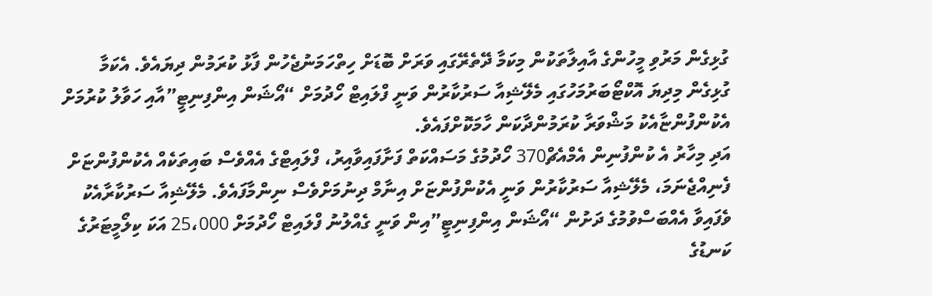ގުޅިގެން މަރުވި މީހުންގެ އާއިލާތަކުން މިކަމާ ދޭތެރޭގައި ވަރަށް ބޮޑަށް ހިތްހަމަނުޖެހުން ފާޅު ކުރަމުން ދިޔައެވެ. އެކަމާ ގުޅިގެން މިދިޔަ އޮކްޓޯބަރުމަހުގައި މެލޭޝިއާ ސަރުކާރުން ވަނީ ފްލައިޓް ހޯދުމަށް “އޯޝަން އިންފިނިޓީ”އާއި ހަވާލު ކުރުމަށް އެކުންފުންޏާއެކު މަޝްވަރާ ކުރަމުންދާކަން ހާމަކޮށްފައެވެ.
އަދި މިހާރު އެ ކުންފުނިން އެމްއެޗް370 ހޯދުމުގެ މަސައްކަތް ފަށާފައިވާއިރު، ފްލައިޓްގެ އެއްވެސް ބައިތަކެއް އެކުންފުންޏަށް ފެނިއްޖެނަމަ، މެލޭޝިއާ ސަރުކާރުން ވަނީ އެކުންފުންޏަށް އިނާމް ދިނުމަށްވެސް ނިންމާފައެވެ. މެލޭޝިއާ ސަރުކާރާއެކު ވެފައިވާ އެއްބަސްވުމުގެ ދަށުން “އޯޝަން އިންފިނިޓީ”އިން ވަނީ ގެއްލުނު ފްލައިޓް ހޯދުމަށް 25،000 އަކަ ކިލޯމީޓަރުގެ ކަނޑުގެ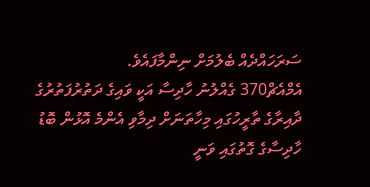ސަރަހައްދެއް ބެލުމަށް ނިންމާފައެވެ.
އެމްއެޗް370 ގެއްލުނު ހާދިސާ އަކީ ވައިގެ ދަތުރުފަތުރުގެ ދާއިރާގެ ތާރީހުގައި މިހާތަނަށް ދިމާވި އެންމެ އޮޅުން ބޮޑު ހާދިސާގެ ގޮތުގައި ވަނީ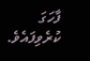ފާހަގަ ކުރެވިފައެވެ.